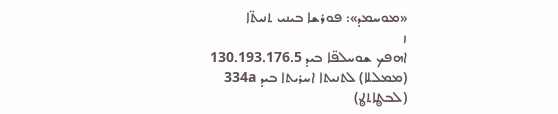«ܡܘܚܡܕ»: ܦܘܪܫܐ ܒܝܢܝ ܬܢܝܬ̈ܐ
ܙ
ܐܗܦܟ ܫܘܚܠܦ̈ܐ ܒܝܕ 130.193.176.5 (ܡܡܠܠܐ) ܠܬܢܝܬܐ ܐܚܪܝܬܐ ܒܝܕ 334a
(ܠܒܜܐܬܜ)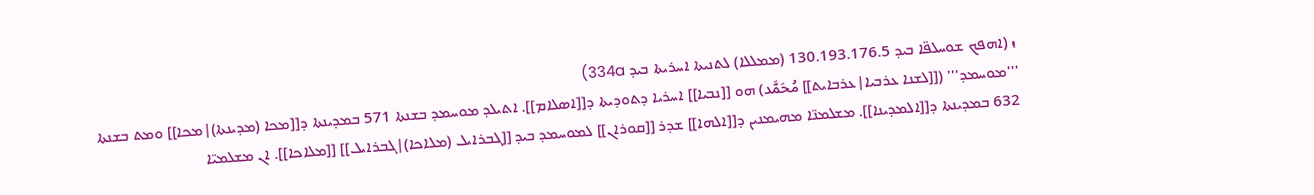ܙ (ܐܗܦܟ ܫܘܚܠܦ̈ܐ ܒܝܕ 130.193.176.5 (ܡܡܠܠܐ) ܠܬܢܝܬܐ ܐܚܪܝܬܐ ܒܝܕ 334a)
'''ܡܘܚܡܕ''' ([[ܠܫܢܐ ܥܪܒܝܐ|ܥܪܒܐܝܬ]] مُحَمَّد) ܗܘ [[ܢܒܝܐ]] ܐܚܪܝܐ ܕܬܘܕܝܬܐ ܕ[[ܐܣܠܐܡ]]. ܐܬܝܠܕ ܡܘܚܡܕ ܒܫܢܬܐ 571 ܒܡܕܝܢܬܐ ܕ[[ܡܟܐ (ܡܕܝܢܬܐ)|ܡܟܐ]] ܘܡܬ ܒܫܢܬܐ 632 ܒܡܕܝܢܬܐ ܕ[[ܐܠܡܕܝܢܐ]]. ܡܫܠܡܢ̈ܐ ܡܗܝܡܢܝܢ ܕ[[ܐܠܗܐ]] ܫܕܪ [[ܩܘܪܐܢ]] ܠܡܘܚܡܕ ܒܝܕ [[ܓܒܪܐܝܠ (ܡܠܐܟܐ)|ܓܒܪܐܝܠ]] [[ܡܠܐܟܐ]]. ܐܢ ܡܫܠܡܝ̈ܐ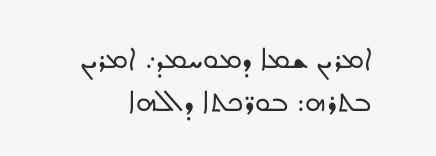ܐܡܪܝܢ ܫܡܐ ܕܡܘܚܡܕ܇ ܐܡܪܝܢ ܒܬܪܗ: ܒܘܪ̈ܟܬܐ ܕܐܠܗܐ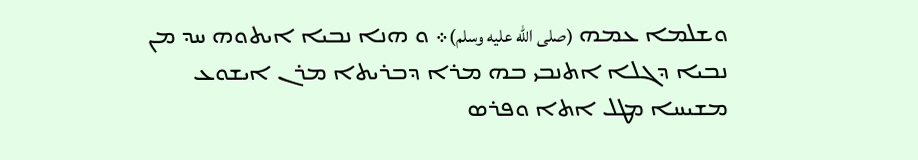ܘܫܠܡܐ ܥܡܗ (صلى الله عليه وسلم)܀ ܘ ܗܢܐ ܢܒܝܐ ܐܝܬܘܗ ܚܕ ܡܢ ܢܒܝܐ ܕܓܠܐ ܐܬܢܒܝ ܒܗ ܡܪܐ ܕܒܪܝܬܐ ܡܪܢ ܐܝܫܘܥ ܡܫܝܚܐ ܡܛܠ ܐܬܐ ܘܦܪܣ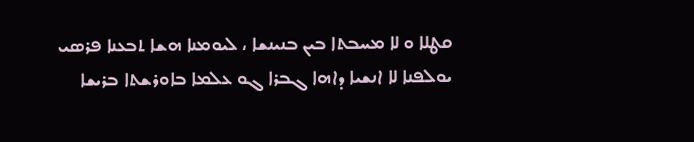ܩܛܠܐ ܘ ܠܐ ܡܚܒܬܐ ܒܝܢ ܒܢܝܢܫܐ ، ܠܝܘܡܢܐ ܗܫܐ ܬܒܥܢܐ ܦܪܣܝ ܝܘܠܦܢܐ ܠܐ ܐܢܫܝܐ ܕܐܗܐ ܓܒܪܐ ܓܘ ܥܠܡܐ ܒܐܘܪܫܬܐ ܒܪܝܫܐ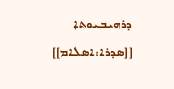ܕܪܗܝܒܝܘܬܐ
[[ܣܕܪܐ:ܐܣܠܐܡ]]